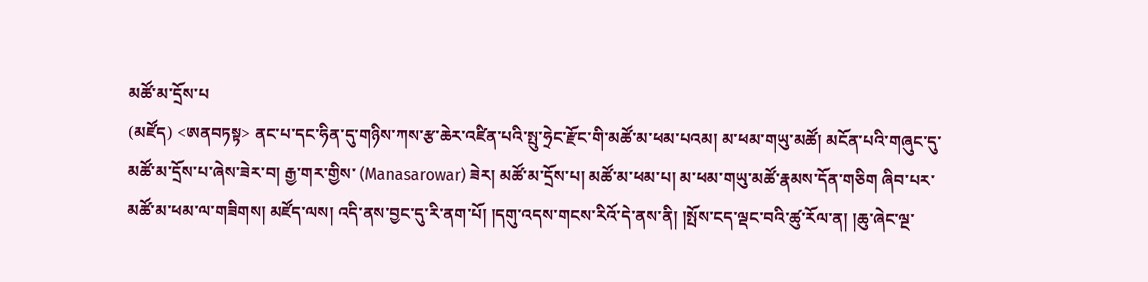མཚོ་མ་དྲོས་པ
(མཛོད) <ཨནབཏསྟ> ནང་པ་དང་ཧིན་དུ་གཉིས་ཀས་རྩ་ཆེར་འཛིན་པའི་སྤུ་ཧྲེང་རྫོང་གི་མཚོ་མ་ཕམ་པའམ། མ་ཕམ་གཡུ་མཚོ། མངོན་པའི་གཞུང་དུ་མཚོ་མ་དྲོས་པ་ཞེས་ཟེར་བ། རྒྱ་གར་གྱིས་ (Manasarowar) ཟེར། མཚོ་མ་དྲོས་པ། མཚོ་མ་ཕམ་པ། མ་ཕམ་གཡུ་མཚོ་རྣམས་དོན་གཅིག ཞིབ་པར་མཚོ་མ་ཕམ་ལ་གཟིགས། མཛོད་ལས། འདི་ནས་བྱང་དུ་རི་ནག་པོ། །དགུ་འདས་གངས་རིའོ་དེ་ནས་ནི། །སྤོས་ངད་ལྡང་བའི་ཚུ་རོལ་ན། །ཆུ་ཞེང་ལྔ་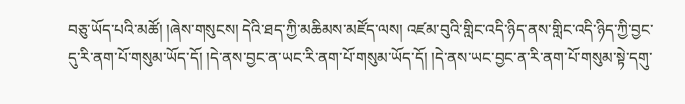བཅུ་ཡོད་པའི་མཚོ། །ཞེས་གསུངས། དེའི་ཐད་ཀྱི་མཆིམས་མཛོད་ལས། འཛམ་བུའི་གླིང་འདི་ཉིད་ནས་གླིང་འདི་ཉིད་ཀྱི་བྱང་དུ་རི་ནག་པོ་གསུམ་ཡོད་དོ། །དེ་ནས་བྱང་ན་ཡང་རི་ནག་པོ་གསུམ་ཡོད་དོ། །དེ་ནས་ཡང་བྱང་ན་རི་ནག་པོ་གསུམ་སྟེ་དགུ་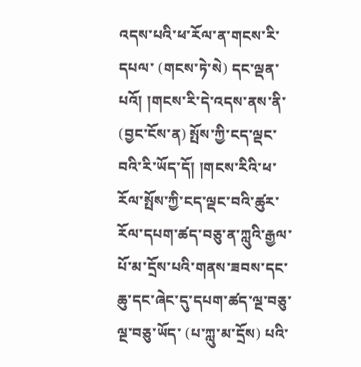འདས་པའི་ཕ་རོལ་ན་གངས་རི་དཔལ་ (གངས་ཏེ་སེ) དང་ལྡན་པའོ། །གངས་རི་དེ་འདས་ནས་ནི་ (བྱང་ངོས་ན) སྤོས་ཀྱི་ངད་ལྡང་བའི་རི་ཡོད་དོ། །གངས་རིའི་ཕ་རོལ་སྤོས་ཀྱི་ངད་ལྡང་བའི་ཚུར་རོལ་དཔག་ཚད་བཅུ་ན་ཀླུའི་རྒྱལ་པོ་མ་དྲོས་པའི་གནས་ཟབས་དང་ཆུ་དང་ཞེང་དུ་དཔག་ཚད་ལྔ་བཅུ་ལྔ་བཅུ་ཡོད་ (པ་ཀླུ་མ་དྲོས) པའི་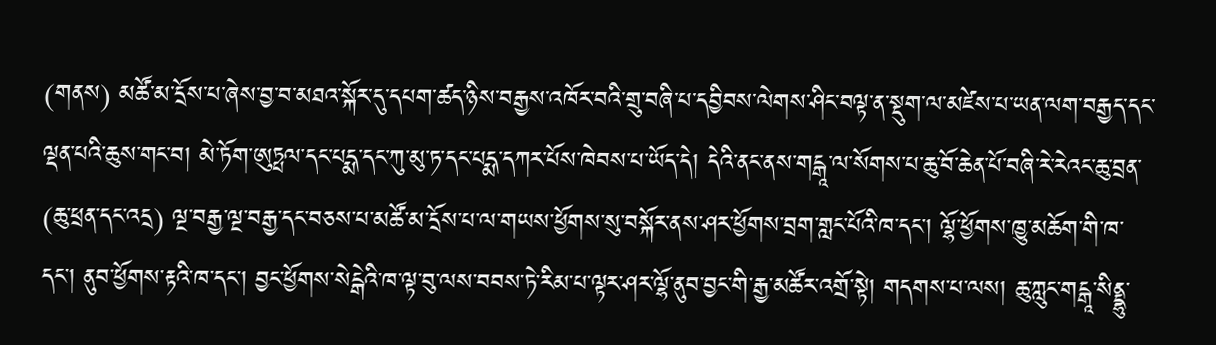(གནས) མཚོ་མ་དྲོས་པ་ཞེས་བྱ་བ་མཐའ་སྐོར་དུ་དཔག་ཚད་ཉིས་བརྒྱས་འཁོར་བའི་གྲུ་བཞི་པ་དབྱིབས་ལེགས་ཤིང་བལྟ་ན་སྡུག་ལ་མཛེས་པ་ཡན་ལག་བརྒྱད་དང་ལྡན་པའི་ཆུས་གང་བ། མེ་ཏོག་ཨུཏྤལ་དང་པདྨ་དང་ཀུ་མུ་ཏ་དང་པདྨ་དཀར་པོས་ཁེབས་པ་ཡོད་དེ། དེའི་ནང་ནས་གངྒཱ་ལ་སོགས་པ་ཆུ་བོ་ཆེན་པོ་བཞི་རེ་རེའང་ཆུ་བྲན་ (ཆུ་ཕྲན་དང་འདྲ) ལྔ་བརྒྱ་ལྔ་བརྒྱ་དང་བཅས་པ་མཚོ་མ་དྲོས་པ་ལ་གཡས་ཕྱོགས་སུ་བསྐོར་ནས་ཤར་ཕྱོགས་བྲག་གླང་པོའི་ཁ་དང་། ལྷོ་ཕྱོགས་ཁྱུ་མཆོག་གི་ཁ་དང་། ནུབ་ཕྱོགས་རྟའི་ཁ་དང་། བྱང་ཕྱོགས་སེངྒེའི་ཁ་ལྟ་བུ་ལས་བབས་ཏེ་རིམ་པ་ལྟར་ཤར་ལྷོ་ནུབ་བྱང་གི་རྒྱ་མཚོར་འགྲོ་སྟེ། གདགས་པ་ལས། ཆུ་ཀླུང་གངྒཱ་སིནྡྷུ་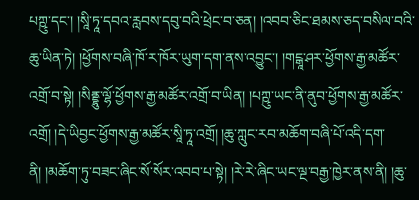པཀྵུ་དང་། །སཱི་ཏཱ་དབའ་རླབས་དབུ་བའི་ཕྲེང་བ་ཅན། །འབབ་ཅིང་ཐམས་ཅད་བསིལ་བའི་ཆུ་ཡིན་ཏེ། །ཕྱོགས་བཞི་ཁོ་ར་ཁོར་ཡུག་དག་ནས་འབྱུང་། །གངྒཱ་ཤར་ཕྱོགས་རྒྱ་མཚོར་འགྲོ་བ་སྟེ། །སིནྡྷུ་ལྷོ་ཕྱོགས་རྒྱ་མཚོར་འགྲོ་བ་ཡིན། །པཀྵུ་ཡང་ནི་ནུབ་ཕྱོགས་རྒྱ་མཚོར་འགྲོ། །དེ་ཡིབྱང་ཕྱོགས་རྒྱ་མཚོར་སཱི་ཏཱ་འགྲོ། །ཆུ་ཀླུང་རབ་མཆོག་བཞི་པོ་འདི་དག་ནི། །མཆོག་ཏུ་བཟང་ཞིང་སོ་སོར་འབབ་པ་སྟེ། །རེ་རེ་ཞིང་ཡང་ལྔ་བརྒྱ་ཁྱེར་ནས་ནི། །ཆུ་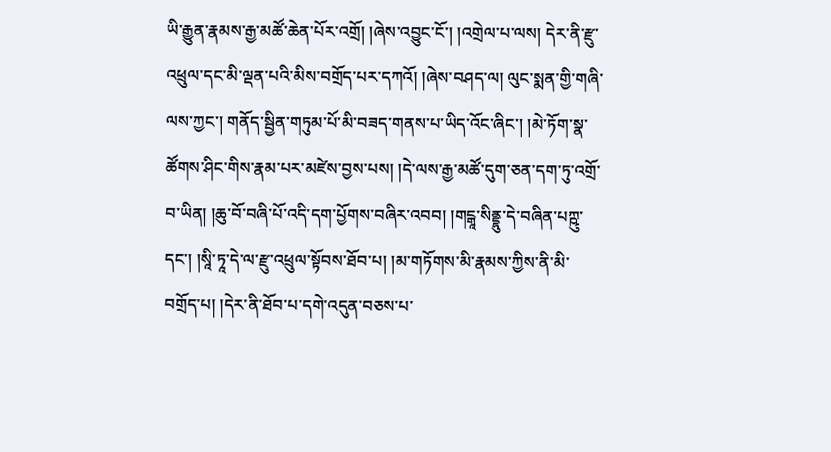ཡི་རྒྱུན་རྣམས་རྒྱ་མཚོ་ཆེན་པོར་འགྲོ། །ཞེས་འབྱུང་ངོ་། །འགྲེལ་པ་ལས། དེར་ནི་རྫུ་འཕྲུལ་དང་མི་ལྡན་པའི་མིས་བགྲོད་པར་དཀའོ། །ཞེས་བཤད་ལ། ལུང་སྨན་གྱི་གཞི་ལས་ཀྱང་། གནོད་སྦྱིན་གཏུམ་པོ་མི་བཟད་གནས་པ་ཡིད་འོང་ཞིང་། །མེ་ཏོག་སྣ་ཚོགས་ཤིང་གིས་རྣམ་པར་མཛེས་བྱས་པས། །དེ་ལས་རྒྱ་མཚོ་དུག་ཅན་དག་ཏུ་འགྲོ་བ་ཡིན། །ཆུ་བོ་བཞི་པོ་འདི་དག་པྱོགས་བཞིར་འབབ། །གངྒཱ་སིནྡྷུ་དེ་བཞིན་པཀྵུ་དང་། །སཱི་ཏཱ་དེ་ལ་རྫུ་འཕྲུལ་སྟོབས་ཐོབ་པ། །མ་གཏོགས་མི་རྣམས་ཀྱིས་ནི་མི་བགྲོད་པ། །དེར་ནི་ཐོབ་པ་དགེ་འདུན་བཅས་པ་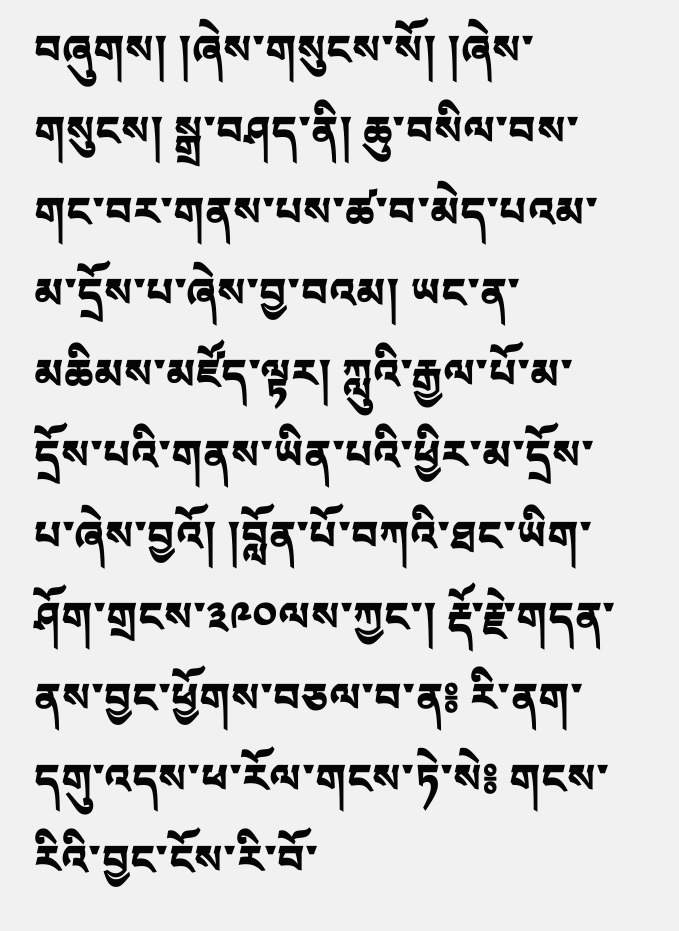བཞུགས། །ཞེས་གསུངས་སོ། །ཞེས་གསུངས། སྒྲ་བཤད་ནི། ཆུ་བསིལ་བས་གང་བར་གནས་པས་ཚ་བ་མེད་པའམ་མ་དྲོས་པ་ཞེས་བྱ་བའམ། ཡང་ན་མཆིམས་མཛོད་ལྟར། ཀླུའི་རྒྱལ་པོ་མ་དྲོས་པའི་གནས་ཡིན་པའི་ཕྱིར་མ་དྲོས་པ་ཞེས་བྱའོ། །བློན་པོ་བཀའི་ཐང་ཡིག་ཤོག་གྲངས་༣༩༠ལས་ཀྱང་། རྡོ་རྗེ་གདན་ནས་བྱང་ཕྱོགས་བཅལ་བ་ན༔ རི་ནག་དགུ་འདས་ཕ་རོལ་གངས་ཏེ་སེ༔ གངས་རིའི་བྱང་ངོས་རི་བོ་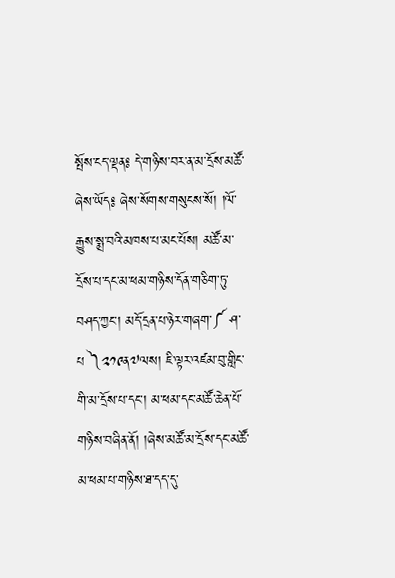སྤོས་ངད་ལྡན༔ དེ་གཉིས་བར་ན་མ་དྲོས་མཚོ་ཞེས་ཡོད༔ ཞེས་སོགས་གསུངས་སོ། །ལོ་རྒྱུས་སྨྲ་བའི་མཁས་པ་མང་པོས། མཚོ་མ་དྲོས་པ་དང་མ་ཕམ་གཉིས་དོན་གཅིག་ཏུ་བཤད་ཀྱང་། མདོ་དྲན་པ་ཉེར་གཞག་༼ ཤ་པ ༽༢༡༩ན༧ལས། ཇི་ལྟར་འཛམ་བུ་གླིང་གི་མ་དྲོས་པ་དང་། མ་ཕམ་དང་མཚོ་ཆེན་པོ་གཉིས་བཞིན་ནོ། །ཞེས་མཚོ་མ་དྲོས་དང་མཚོ་མ་ཕམ་པ་གཉིས་ཐ་དད་དུ་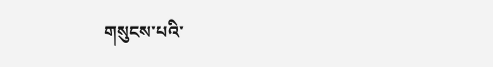གསུངས་པའི་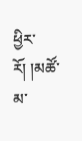ཕྱིར་རོ། །མཚོ་མ་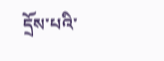དྲོས་པའི་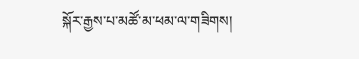སྐོར་རྒྱས་པ་མཚོ་མ་ཕམ་ལ་གཟིགས།